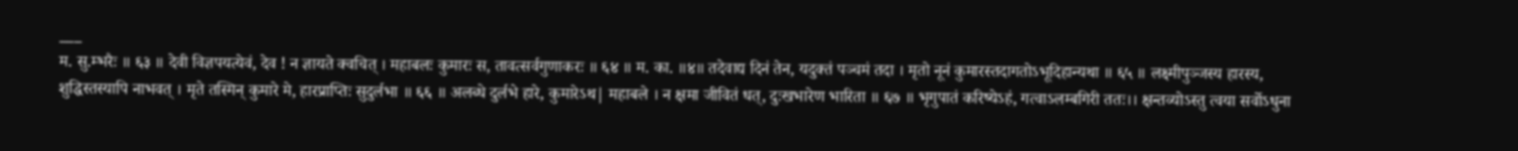___
म. सु.म्भरैः ॥ ६३ ॥ देवी विज्ञपयत्येवं, देव ! न ज्ञायते क्वचित् । महाबलः कुमारः स, तावत्सर्वगुणाकरः ॥ ६४ ॥ म. का. ॥४॥ तदेवाद्य दिनं तेन, यदुक्तं पञ्चमं तदा । मृतो नूनं कुमारस्तदागतोऽभूदिहान्यथा ॥ ६५ ॥ लक्ष्मीपुञ्जस्य हारस्य,
शुद्धिस्तस्यापि नाभवत् । मृते तस्मिन् कुमारे मे, हारप्राप्तिः सुदुर्लभा ॥ ६६ ॥ अलब्धे दुर्लभे हारे, कुमारेऽथ| महाबले । न क्षमा जीवितं धत्, दुःखभारेण भारिता ॥ ६७ ॥ भृगुपातं करिष्येऽहं, गत्वाऽलम्बगिरी ततः।। क्षन्तव्योऽस्तु त्वया सर्वोऽधुना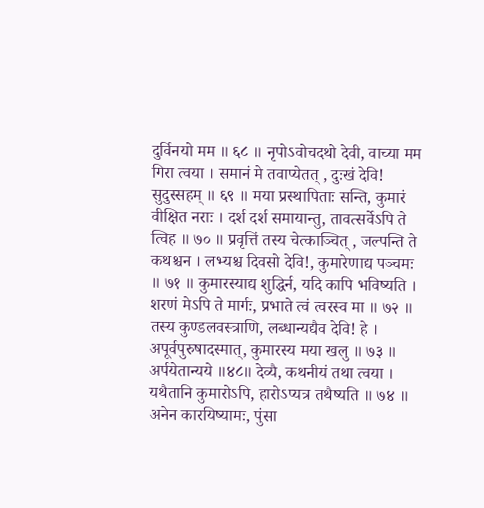दुर्विनयो मम ॥ ६८ ॥ नृपोऽवोचदथो देवी, वाच्या मम गिरा त्वया । समानं मे तवाप्येतत् , दुःखं देवि! सुदुस्सहम् ॥ ६९ ॥ मया प्रस्थापिताः सन्ति, कुमारं वीक्षित नराः । दर्श दर्श समायान्तु, तावत्सर्वेऽपि ते त्विह ॥ ७० ॥ प्रवृत्तिं तस्य चेत्काञ्चित् , जल्पन्ति ते कथश्चन । लभ्यश्च दिवसो देवि!, कुमारेणाद्य पञ्चमः ॥ ७१ ॥ कुमारस्याद्य शुद्धिर्न, यदि कापि भविष्यति । शरणं मेऽपि ते मार्गः, प्रभाते त्वं त्वरस्व मा ॥ ७२ ॥ तस्य कुण्डलवस्त्राणि, लब्धान्यद्यैव देवि! हे । अपूर्वपुरुषादस्मात्, कुमारस्य मया खलु ॥ ७३ ॥ अर्पयेतान्यये ॥४८॥ देव्यै, कथनीयं तथा त्वया । यथैतानि कुमारोऽपि, हारोऽप्यत्र तथैष्यति ॥ ७४ ॥ अनेन कारयिष्यामः, पुंसा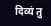दिव्यं तु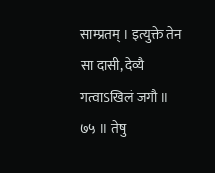साम्प्रतम् । इत्युक्ते तेन सा दासी, देव्यै गत्वाऽखिलं जगौ ॥ ७५ ॥ तेषु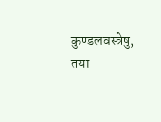कुण्डलवस्त्रेषु, तया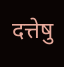दत्तेषु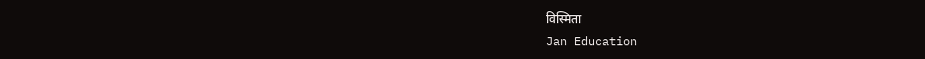विस्मिता
Jan Education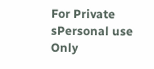For Private sPersonal use Only